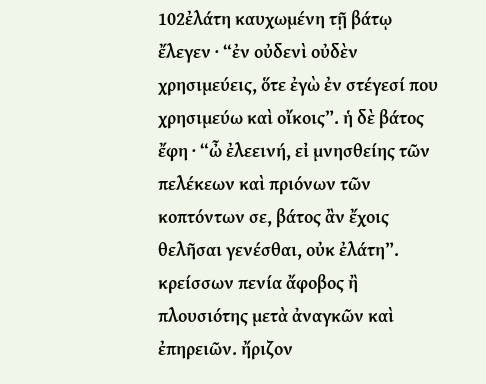102ἐλάτη καυχωμένη τῇ βάτῳ ἔλεγεν · “ἐν οὐδενὶ οὐδὲν χρησιμεύεις, ὅτε ἐγὼ ἐν στέγεσί που χρησιμεύω καὶ οἴκοις”. ἡ δὲ βάτος ἔφη · “ὦ ἐλεεινή, εἰ μνησθείης τῶν πελέκεων καὶ πριόνων τῶν κοπτόντων σε, βάτος ἂν ἔχοις θελῆσαι γενέσθαι, οὐκ ἐλάτη”. κρείσσων πενία ἄφοβος ἢ πλουσιότης μετὰ ἀναγκῶν καὶ ἐπηρειῶν. ἤριζον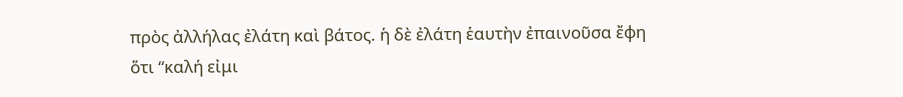πρὸς ἀλλήλας ἐλάτη καὶ βάτος. ἡ δὲ ἐλάτη ἑαυτὴν ἐπαινοῦσα ἔφη ὅτι “καλή εἰμι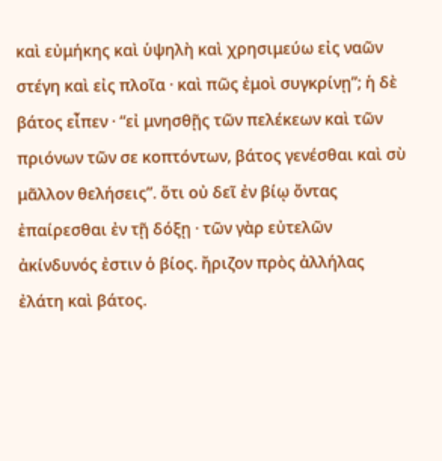καὶ εὐμήκης καὶ ὑψηλὴ καὶ χρησιμεύω εἰς ναῶν στέγη καὶ εἰς πλοῖα · καὶ πῶς ἐμοὶ συγκρίνῃ”; ἡ δὲ βάτος εἶπεν · “εἰ μνησθῇς τῶν πελέκεων καὶ τῶν πριόνων τῶν σε κοπτόντων, βάτος γενέσθαι καὶ σὺ μᾶλλον θελήσεις”. ὅτι οὐ δεῖ ἐν βίῳ ὄντας ἐπαίρεσθαι ἐν τῇ δόξῃ · τῶν γὰρ εὐτελῶν ἀκίνδυνός ἐστιν ὁ βίος. ἤριζον πρὸς ἀλλήλας ἐλάτη καὶ βάτος.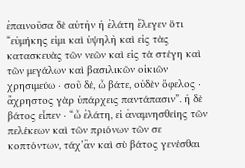ἐπαινοῦσα δὲ αὑτὴν ἡ ἐλάτη ἔλεγεν ὅτι “εὐμήκης εἰμι καὶ ὑψηλὴ καὶ εἰς τὰς κατασκευὰς τῶν νεῶν καὶ εἰς τὰ στέγη καὶ τῶν μεγάλων καὶ βασιλικῶν οἰκιῶν χρησιμεύω · σοῦ δέ, ὦ βάτε, οὐδὲν ὄφελος · ἄχρηστος γὰρ ὑπάρχεις παντάπασιν”. ἡ δὲ βάτος εἶπεν · “ὦ ἐλάτη, εἰ ἀναμνησθείης τῶν πελέκεων καὶ τῶν πριόνων τῶν σε κοπτόντων, τάχ’ἂν καὶ σὺ βάτος γενέσθαι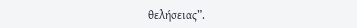θελήσειας”.